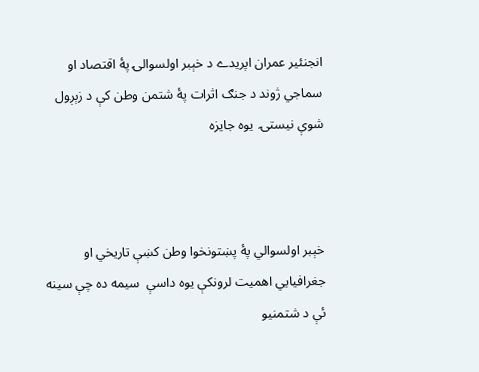انجنئير عمران اپریدے د خېبر اولسوالۍ پۀ اقتصاد او سماجي ژوند د جنګ اثرات پۀ شتمن وطن کې د زېږول شوې نيستۍ  يوه جايزه



خېبر اولسوالي پۀ پښتونخوا وطن کښې تاريخي او جغرافيايي اهميت لرونکې يوه داسې  سيمه ده چې سينه ئې د شتمنيو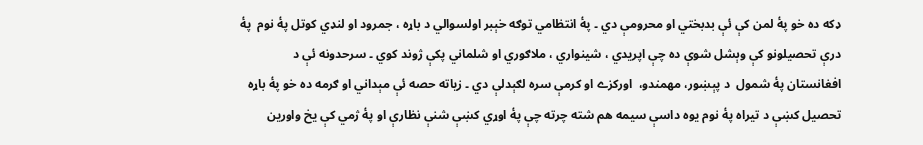ډکه ده خو پۀ لمن کې ئې بدبختي او محرومې دي ‌۔ پۀ انتظامي توګه خېبر اولسوالي د باړه ، جمرود او لنډي کوتل پۀ نوم  پۀ درې تحصيلونو کې وېشل شوې ده چې اپريدي ، شينواري ، ملاګوري او شلماني پکې ژوند کوي ۔ سرحدونه ئې د افغانستان پۀ شمول  د پېښور، مهمندو،  اورکزے او کرمې سره لګېدلې دي ۔ زياته حصه ئې مېداني او ګرمه ده خو پۀ باړه تحصيل کښې د تيراه پۀ نوم يوه داسې سيمه هم شته چرته چې پۀ اوړي کښې شنې نظارې او پۀ ژمي کې يخ واورين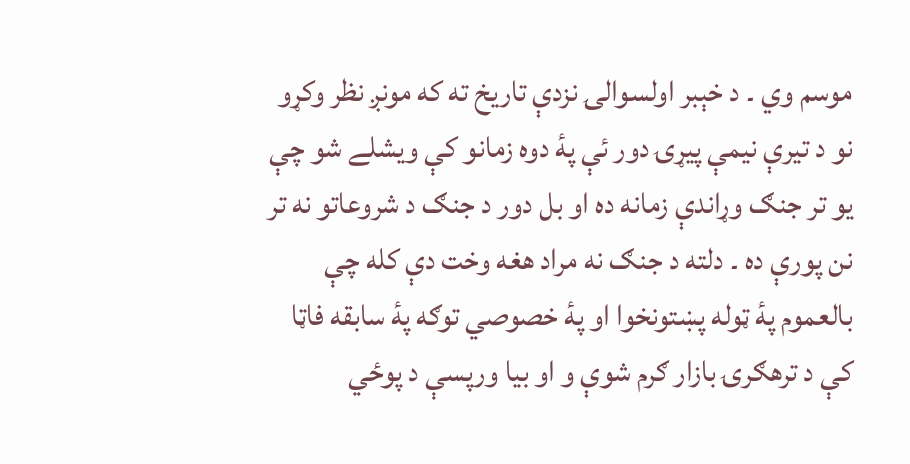موسم وي ۔ د خېبر اولسوالۍ نزدې تاريخ ته که مونږ نظر وکړو نو د تيرې نيمې پيړۍ دور ئې پۀ دوه زمانو کې ويشلے شو چې يو تر جنګ وړاندې زمانه ده او بل دور د جنګ د شروعاتو نه تر نن پورې ده ۔ دلته د جنګ نه مراد هغه وخت دې کله چې بالعموم پۀ ټوله پښتونخوا او پۀ خصوصي توګه پۀ سابقه فاټا کې د ترهګرۍ بازار ګرم شوې و او بيا ورپسې د پوځي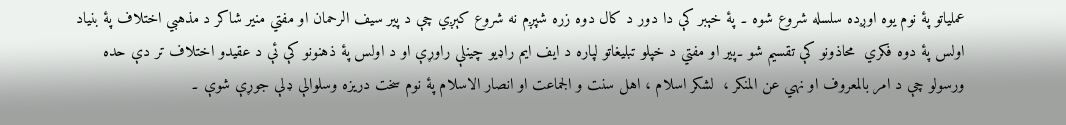عملیاتو پۀ نوم يوه اوږده سلسله شروع شوه ۔ پۀ خېبر کې دا دور د کال دوه زره شپږم نه شروع کېږي چې د پير سيف الرحمان او مفتي منیر شاکر د مذهبي اختلاف پۀ بنياد اولس پۀ دوه فکري  محاذونو کې تقسيم شو ۔پير او مفتي د خپلو تبليغاتو لپاره د ايف ايم راډیو چينلې راوړې او د اولس پۀ ذهنونو کې ئې د عقيدو اختلاف تر دې حده ورسولو چې د امر بالمعروف او نهي عن المنکر ،  لشکر اسلام ، اهل سنت و الجماعت او انصار الاسلام پۀ نوم سخت دريزه وسلوالې ډلې جوړې شوې ‌۔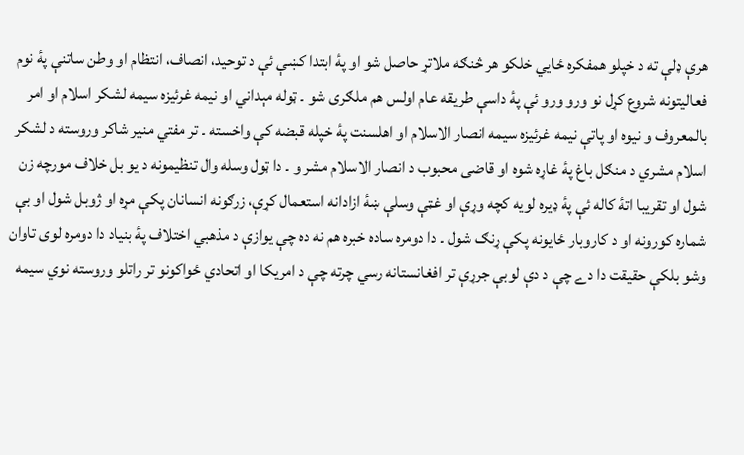هرې ډلې ته د خپلو همفکره ځايي خلکو هر څنګه ملاتړ حاصل شو او پۀ ابتدا کښې ئې د توحيد، انصاف، انتظام او وطن ساتنې پۀ نوم فعاليتونه شروع کړل نو ورو ورو ئې پۀ داسې طريقه عام اولس هم ملګری شو ۔ ټوله مېداني او نيمه غرئيزه سيمه لشکر اسلام او امر بالمعروف و نيوه او پاتې نيمه غرئيزه سيمه انصار الاسلام او اهلسنت پۀ خپله قبضه کې واخسته ‌‌۔ تر مفتي منير شاکر وروسته د لشکر اسلام مشري د منګل باغ پۀ غاړه شوه او قاضی محبوب د انصار الاسلام مشر و ۔ دا ټول وسله وال تنظيمونه د يو بل خلاف مورچه زن شول او تقريبا اتۀ کاله ئې پۀ ډيره لویه کچه وړې او غټې وسلې ښۀ ازادانه استعمال کړې، زرګونه انسانان پکې مړه او ژوبل شول او بې شماره کورونه او د کاروبار ځايونه پکې ړنګ شول ‌۔ دا دومره ساده خبره هم نه ده چې يوازې د مذهبي اختلاف پۀ بنياد دا دومره لوی تاوان وشو بلکې حقيقت دا دے چې د دې لوبې جرړې تر افغانستانه رسي چرته چې د امريکا او اتحادي ځواکونو تر راتلو وروسته نوي سيمه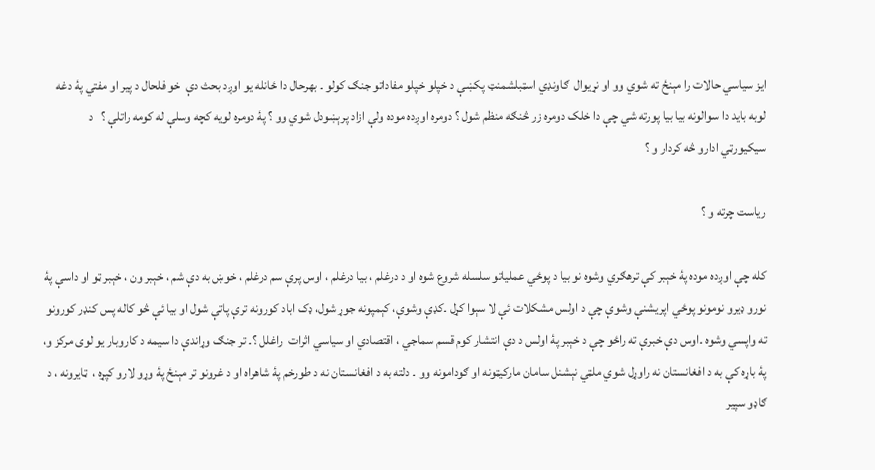ايز سياسي حالات را مېنځ ته شوي وو او نړيوال  ګاونډي اسټبلشمنټ پکښې د خپلو خپلو مفاداتو جنګ کولو ۔ بهرحال دا ځانله يو اوږد بحث دې  خو فلحال د پير او مفتي پۀ دغه لوبه بايد دا سوالونه بيا بيا پورته شي چې دا خلک دومره زر څنګه منظم شول ؟ دومره اوږده موده ولې ازاد پرېښودل شوي وو ؟ پۀ دومره لويه کچه وسلې له کومه راتلې ؟   د سيکیورټي ادارو څه کردار و ؟

رياست چرته و ؟

کله چې اوږده موده پۀ خېبر کې ترهګري وشوه نو بيا د پوځي عملیاتو سلسله شروع شوه او د درغلم ، بيا درغلم ، اوس پرې سم درغلم ، خوښ به دې شم ، خېبر ون ، خېبر ټو او داسې پۀ نورو ډيرو نومونو پوځي اپريشنې وشوې چې د اولس مشکلات ئې لا سېوا کړل ۔کډې وشوې، کېمپونه جوړ شول، ډک اباد کورونه ترې پاتې شول او بيا ئې څو کاله پس کنډر کورونو ته واپسي وشوه ‌۔اوس دې خبرې ته راځو چې د خېبر پۀ اولس د دې انتشار کوم قسم سماجي ، اقتصادي او سياسي اثرات  راغلل ؟۔ تر جنګ وړاندې دا سيمه د کاروبار يو لوی مرکز و، پۀ باړه کې به د افغانستان نه راوړل شوي ملټي نېشنل سامان مارکيټونه او ګودامونه وو ۔ دلته به د افغانستان نه د طورخم پۀ شاهراه او د غرونو تر مېنځ پۀ وړو لارو کپړه ،  ټايرونه ، د ګاډو سپير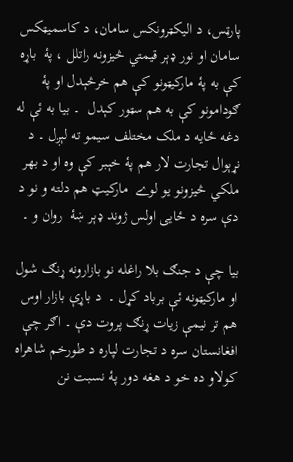پارټس، د الیکټرونکس سامان، د کاسميټکس سامان او نور ډېر قيمتي څيزونه راتلل ، پۀ  باړه کې به پۀ مارکيټونو کې هم خرڅېدل او پۀ ګودامونو کې به هم سټور کېدل  ۔ بيا به ئې له دغه ځايه د ملک مختلف سيمو ته لېږل ۔ د نړېوال تجارت لار هم پۀ خېبر کې وه او د بهر ملکي څيزونو يو لوے  مارکيټ هم دلته و نو د دې سره د ځايی اولس ژوند ډېر ښۀ  روان و ۔

بيا چې د جنګ بلا راغله نو بازارونه ړنګ شول او مارکيټونه ئې برباد کړل ۔  د باړې بازار اوس هم تر نيمې زيات ړنګ پروت دې ۔ اګر چې افغانستان سره د تجارت لپاره د طورخم شاهراه کولاو ده خو د هغه دور پۀ نسبت نن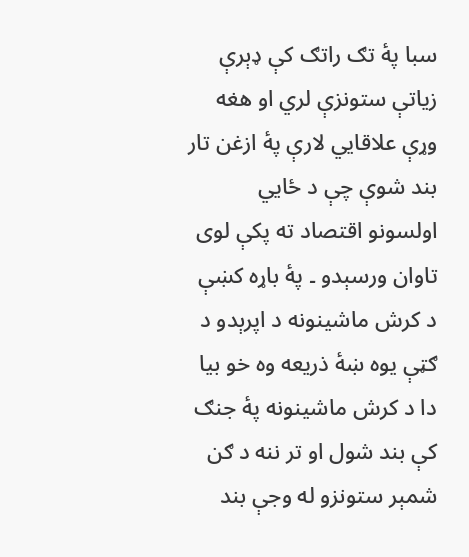سبا پۀ تګ راتګ کې ډېرې زياتې ستونزې لري او هغه وړې علاقايي لارې پۀ ازغن تار بند شوې چې د ځايي اولسونو اقتصاد ته پکې لوی تاوان ورسېدو ۔ پۀ باړه کښې د کرش ماشينونه د اپرېدو د ګټې يوه ښۀ ذريعه وه خو بيا دا د کرش ماشينونه پۀ جنګ کې بند شول او تر ننه د ګن شمېر ستونزو له وجې بند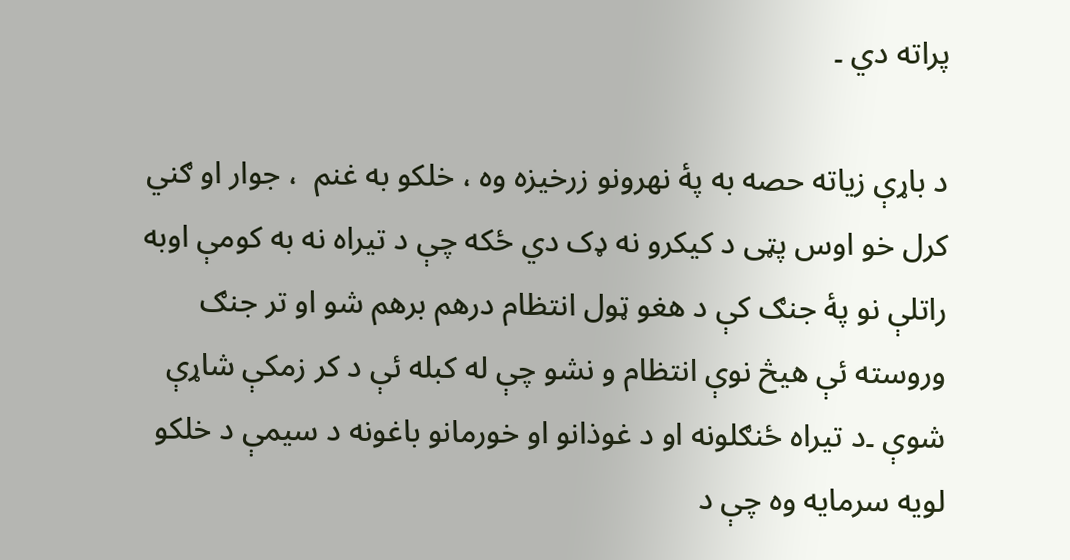پراته دي ۔

د باړې زياته حصه به پۀ نهرونو زرخيزه وه ، خلکو به غنم  ، جوار او ګني کرل خو اوس پټی د کيکرو نه ډک دي ځکه چې د تيراه نه به کومې اوبه راتلې نو پۀ جنګ کې د هغو ټول انتظام درهم برهم شو او تر جنګ وروسته ئې هيڅ نوې انتظام و نشو چې له کبله ئې د کر زمکې شاړې شوې ۔د تيراه ځنګلونه او د غوذانو او خورمانو باغونه د سيمې د خلکو لويه سرمايه وه چې د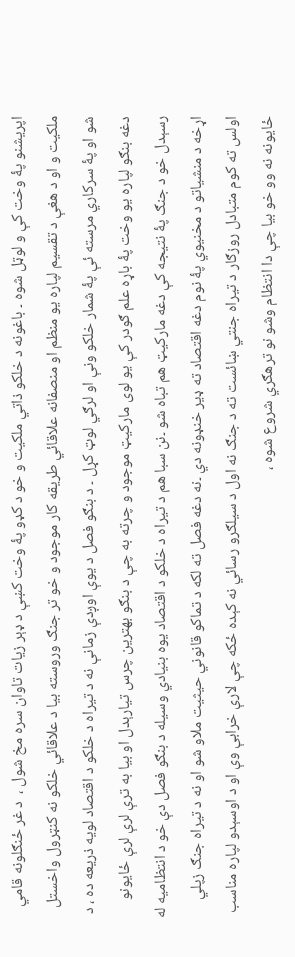اپريشنو پۀ وخت کې و لوټل شوه ۔ باغونه د خلکو ذاتي ملکيت و خو د کډو پۀ وخت کښې د ډېر زيات تاوان سره مخ شول ،  د غر ځنګلونه قامي ملکيت و او د هغې د تقسیم لپاره يو منظم او منصفانه علاقائي طريقه کار موجود و خو تر جنګ وروسته بيا د علاقائي خلکو نه کنټرول واخستل شو او پۀ سرکاري مرسته ئې پۀ شمار خلکو ونې او لرګي لوټ کړل ۔ د بنګو فصل د يوې اوږدې زمانې نه د تيراه د خلکو د اقتصاد لويه ذريعه ده ، د دغه بنګو لپاره يو وخت پۀ باړه علم ګودر کې يو لوی مارکيټ موجود و چرته به چې د بنګو بهترين چرس تيارېدل او بيا به ترې لرې لرې ځايونو رسېدل خو د جنګ پۀ نتيجه کې دغه مارکيټ هم تباه شو ۔نن سبا هم د تيراه د خلکو د اقتصاد يوه بنيادي وسيله د بنګو فصل دې خو د انتظاميه له اړخه د منشياتو د مخنيوي پۀ نوم دغه اقتصاد ته ډير خنډونه دي ۔نه دغه فصل ته لکه د تماکو قانوني حيثيت ملاو شو او نه د تيراه جنګ زپلي اولس ته کوم متبادل روزګار د تيراه جنتي ښائست ته د جنګ نه اول د سيلګرو رسائي نه کېده ځکه‌ چې لارې خرابې وې او د اوسېدو لپاره مناسب ځايونه نه وو خو بيا چې دا انتظام وشو نو ترهګري شروع شوه ،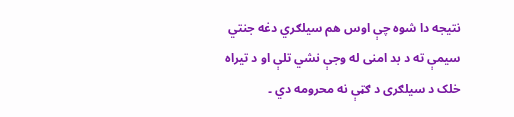نتيجه دا شوه چې اوس هم سيلګري دغه جنتي سيمې ته د بد امنی له وجې نشي تلې او د تيراه خلک د سيلګری د ګټې نه محرومه دي ۔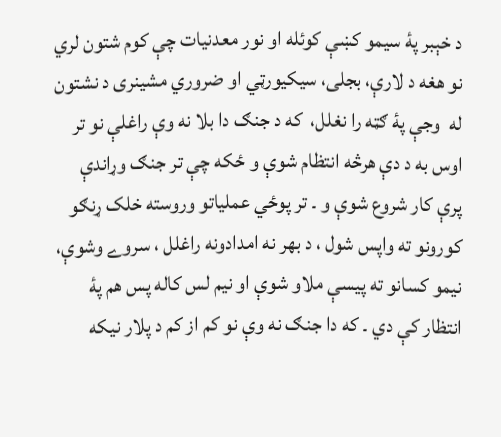د خېبر پۀ سيمو کښې کوئله او نور معدنيات چې کوم شتون لري نو هغه د لارې، بجلی، سيکیورټي او ضروري مشينری د نشتون  له  وجې پۀ ګټه را نغلل،  که د جنګ دا بلا نه وې راغلې نو تر اوس به د دې هرڅه انتظام شوې و ځکه چې تر جنګ وړاندې پرې کار شروع شوې و ۔ تر پوځي عملیاتو وروسته خلک ړنګو کورونو ته واپس شول ، د بهر نه امدادونه راغلل ، سروے وشوې، نيمو کسانو ته پيسې ملاو شوې او نيم لس کاله پس هم پۀ انتظار کې دي ۔ که دا جنګ نه وې نو کم از کم د پلار نيکه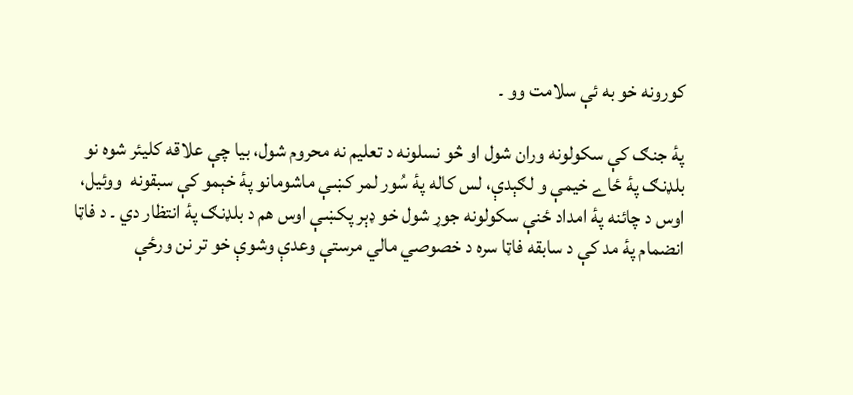کورونه خو به ئې سلامت وو ۔

پۀ جنګ کې سکولونه وران شول او څو نسلونه د تعليم نه محروم شول، بيا چې علاقه کليئر شوه نو بلډنګ پۀ ځاے خيمې و لګېدې، لس کاله پۀ سُور لمر کښې ماشومانو پۀ خېمو کې سبقونه  ووئيل، اوس د چائنه پۀ امداد ځنې سکولونه جوړ شول خو ډېر پکښې اوس هم د بلډنګ پۀ انتظار دي ۔ د فاټا انضمام پۀ مد کې د سابقه فاټا سره د خصوصي مالي مرستې وعدې وشوې خو تر نن ورځې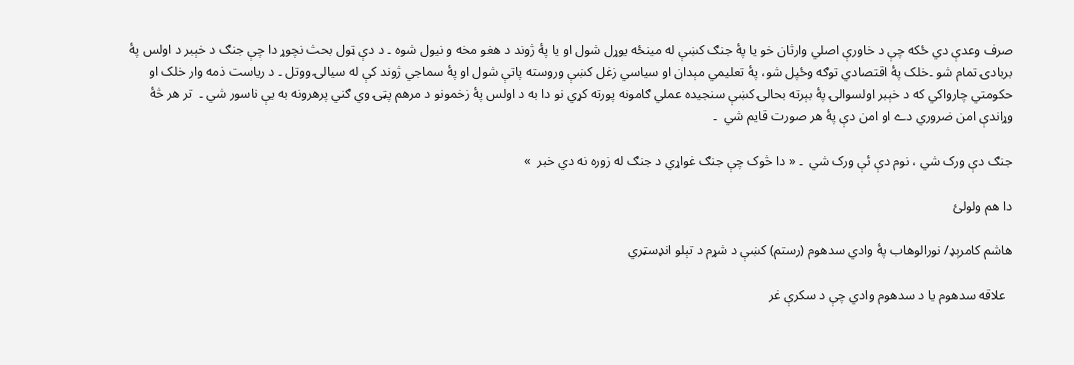صرف وعدې دي ځکه چې د خاورې اصلي وارثان خو يا پۀ جنګ کښې له مينځه یوړل شول او يا پۀ ژوند د هغو مخه و نيول شوه ۔ د دې ټول بحث نچوړ دا چې جنګ د خېبر د اولس پۀ بربادۍ تمام شو ‌۔خلک پۀ اقتصادي توګه وځپل شو، پۀ تعليمي مېدان او سياسي زغل کښې وروسته پاتې شول او پۀ سماجي ژوند کې له سيالۍ ووتل ‌۔ د رياست ذمه وار خلک او حکومتي چارواکي که د خېبر اولسوالۍ پۀ بېرته بحالۍ کښې سنجيده عملي ګامونه پورته کړي نو دا به د اولس پۀ زخمونو د مرهم پټۍ وي ګني پرهرونه به يې ناسور شي ۔  تر هر څۀ وړاندې امن ضروري دے او امن دې پۀ هر صورت قايم شي  ۔

جنګ دې ورک شي ، نوم دې ئې ورک شي ‌ ۔ « دا څوک چې جنګ غواړي د جنګ له زوره نه دي خبر  »

دا هم ولولئ

هاشم کامرېډ/ نورالوهاب پۀ وادي سدهوم (رستم) کښې د شړم د تېلو انډسټري

  علاقه سدهوم يا د سدهوم وادي چې د سکرې غر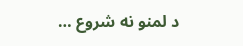د لمنو نه شروع …